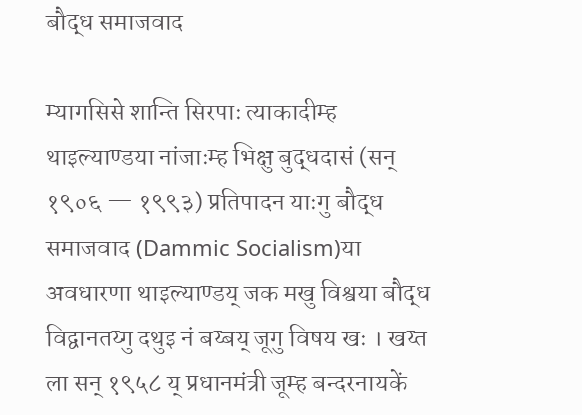बौद्ध समाजवाद

म्यागसिसे शान्ति सिरपाः त्याकादीम्ह थाइल्याण्डया नांजाःम्ह भिक्षु बुद्धदासं (सन् १९०६ — १९९३) प्रतिपादन याःगु बौद्ध समाजवाद (Dammic Socialism)या अवधारणा थाइल्याण्डय् जक मखु विश्वया बौद्ध विद्वानतय्गु दथुइ नं बय्बय् जूगु विषय खः । खय्त ला सन् १९५८ य् प्रधानमंत्री जूम्ह बन्दरनायकें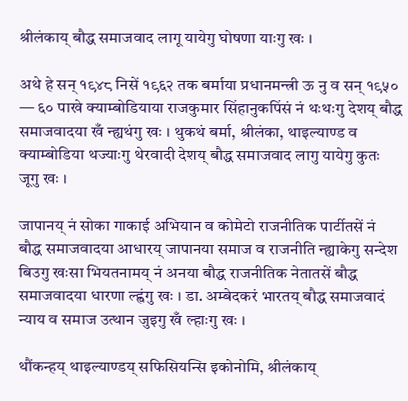श्रीलंकाय् बौद्ध समाजवाद लागू यायेगु घोषणा याःगु खः ।

अथे हे सन् १९४८ निसें १९६२ तक बर्माया प्रधानमन्त्री ऊ नु व सन् १९५० — ६० पाखे क्याम्बोडियाया राजकुमार सिंहानुकपिंसं नं थःथःगु देशय् बौद्ध समाजवादया खँ न्ह्यथंगु खः । थुकथं बर्मा, श्रीलंका, थाइल्याण्ड व क्याम्बोडिया थज्याःगु थेरवादी देशय् बौद्ध समाजवाद लागु यायेगु कुतः जूगु खः ।

जापानय् नं सोका गाकाई अभियान व कोमेटो राजनीतिक पार्टीतसें नं बौद्ध समाजवादया आधारय् जापानया समाज व राजनीति न्ह्याकेगु सन्देश बिउगु खःसा भियतनामय् नं अनया बौद्ध राजनीतिक नेतातसें बौद्ध समाजवादया धारणा ल्ह्वंगु खः । डा. अम्बेदकरं भारतय् बौद्ध समाजवादं न्याय व समाज उत्थान जुइगु खँ ल्हाःगु खः ।

थौंकन्हय् थाइल्याण्डय् सफिसियन्सि इकोनोमि, श्रीलंकाय्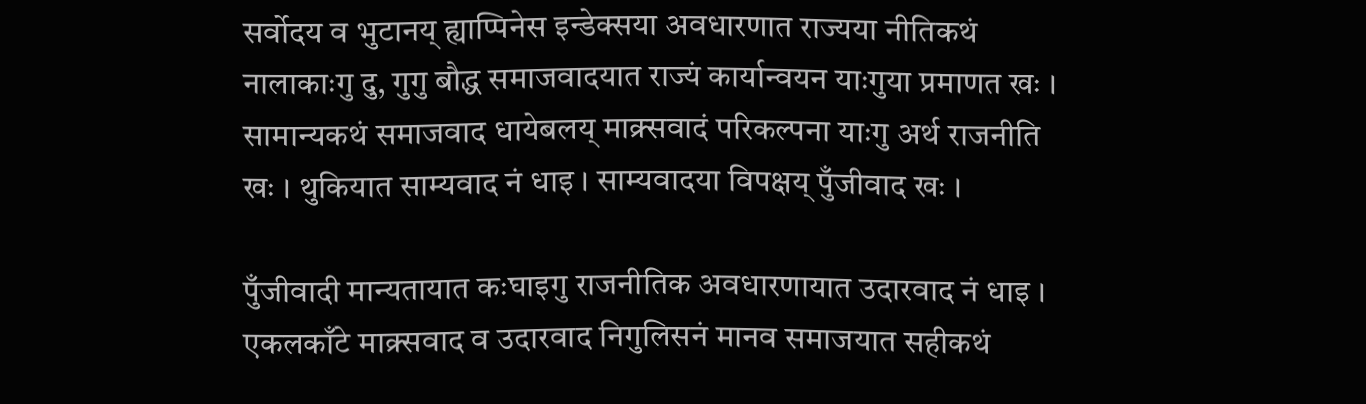सर्वोदय व भुटानय् ह्याप्पिनेस इन्डेक्सया अवधारणात राज्यया नीतिकथं नालाकाःगु दु, गुगु बौद्ध समाजवादयात राज्यं कार्यान्वयन याःगुया प्रमाणत खः । सामान्यकथं समाजवाद धायेबलय् माक्र्सवादं परिकल्पना याःगु अर्थ राजनीति खः । थुकियात साम्यवाद नं धाइ । साम्यवादया विपक्षय् पुँजीवाद खः ।

पुँजीवादी मान्यतायात कःघाइगु राजनीतिक अवधारणायात उदारवाद नं धाइ । एकलकाँटे माक्र्सवाद व उदारवाद निगुलिसनं मानव समाजयात सहीकथं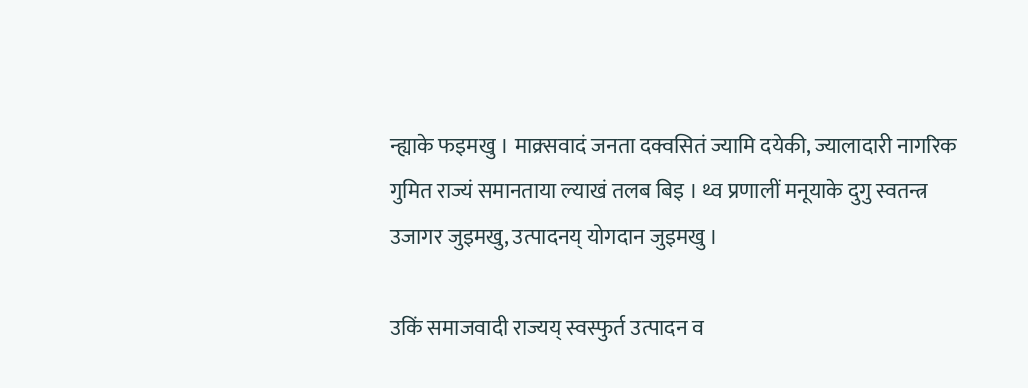न्ह्याके फइमखु । माक्र्सवादं जनता दक्वसितं ज्यामि दयेकी, ज्यालादारी नागरिक गुमित राज्यं समानताया ल्याखं तलब बिइ । थ्व प्रणालीं मनूयाके दुगु स्वतन्त्र उजागर जुइमखु, उत्पादनय् योगदान जुइमखु ।

उकिं समाजवादी राज्यय् स्वस्फुर्त उत्पादन व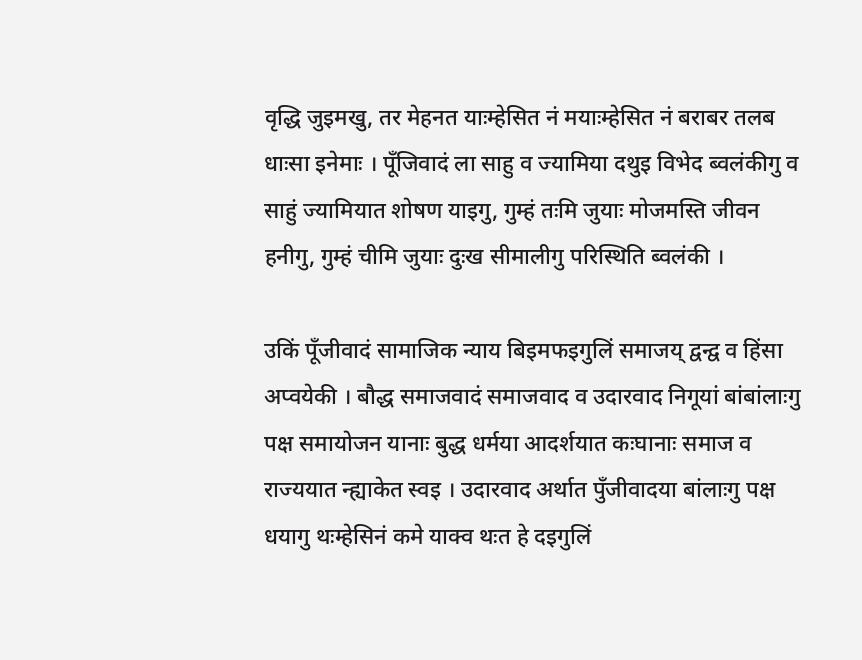वृद्धि जुइमखु, तर मेहनत याःम्हेसित नं मयाःम्हेसित नं बराबर तलब धाःसा इनेमाः । पूँजिवादं ला साहु व ज्यामिया दथुइ विभेद ब्वलंकीगु व साहुं ज्यामियात शोषण याइगु, गुम्हं तःमि जुयाः मोजमस्ति जीवन हनीगु, गुम्हं चीमि जुयाः दुःख सीमालीगु परिस्थिति ब्वलंकी ।

उकिं पूँजीवादं सामाजिक न्याय बिइमफइगुलिं समाजय् द्वन्द्व व हिंसा अप्वयेकी । बौद्ध समाजवादं समाजवाद व उदारवाद निगूयां बांबांलाःगु पक्ष समायोजन यानाः बुद्ध धर्मया आदर्शयात कःघानाः समाज व राज्ययात न्ह्याकेत स्वइ । उदारवाद अर्थात पुँजीवादया बांलाःगु पक्ष धयागु थःम्हेसिनं कमे याक्व थःत हे दइगुलिं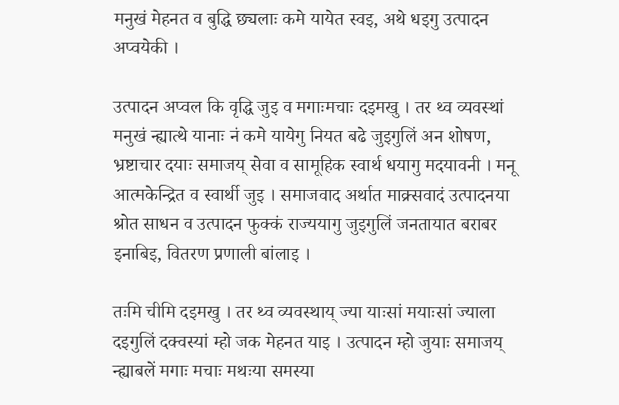मनुखं मेहनत व बुद्धि छ्यलाः कमे यायेत स्वइ, अथे धइगु उत्पादन अप्वयेकी ।

उत्पादन अप्वल कि वृद्धि जुइ व मगाःमचाः दइमखु । तर थ्व व्यवस्थां मनुखं न्ह्यात्थे यानाः नं कमे यायेगु नियत बढे जुइगुलिं अन शोषण, भ्रष्टाचार दयाः समाजय् सेवा व सामूहिक स्वार्थ धयागु मदयावनी । मनू आत्मकेन्द्रित व स्वार्थी जुइ । समाजवाद अर्थात माक्र्सवादं उत्पादनया श्रोत साधन व उत्पादन फुक्कं राज्ययागु जुइगुलिं जनतायात बराबर इनाबिइ, वितरण प्रणाली बांलाइ ।

तःमि चीमि दइमखु । तर थ्व व्यवस्थाय् ज्या याःसां मयाःसां ज्याला दइगुलिं दक्वस्यां म्हो जक मेहनत याइ । उत्पादन म्हो जुयाः समाजय् न्ह्याबलें मगाः मचाः मथःया समस्या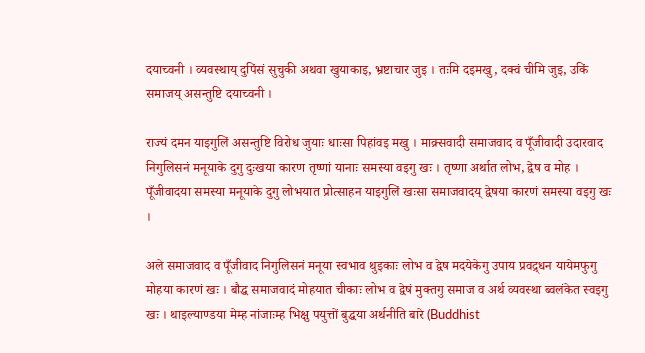दयाच्वनी । व्यवस्थाय् दुपिंसं सुचुकी अथवा खुयाकाइ, भ्रष्टाचार जुइ । तःमि दइमखु, दक्वं चीमि जुइ, उकिं समाजय् असन्तुष्टि दयाच्वनी ।

राज्यं दमन याइगुलिं असन्तुष्टि विरोध जुयाः धाःसा पिहांवइ मखु । माक्र्सवादी समाजवाद व पूँजीवादी उदारवाद निगुलिसनं मनूयाके दुगु दुःखया कारण तृष्णां यानाः समस्या वइगु खः । तृष्णा अर्थात लोभ, द्वेष व मोह । पूँजीवादया समस्या मनूयाके दुगु लोभयात प्रोत्साहन याइगुलिं खःसा समाजवादय् द्वेषया कारणं समस्या वइगु खः ।

अले समाजवाद व पूँजीवाद निगुलिसनं मनूया स्वभाव थुइकाः लोभ व द्वेष मदयेकेगु उपाय प्रवद्र्धन यायेमफुगु मोहया कारणं खः । बौद्ध समाजवादं मोहयात चीकाः लोभ व द्वेषं मुक्तगु समाज व अर्थ व्यवस्था ब्वलंकेत स्वइगु खः । थाइल्याण्डया मेम्ह नांजाःम्ह भिक्षु पयुत्तों बुद्धया अर्थनीति बारे (Buddhist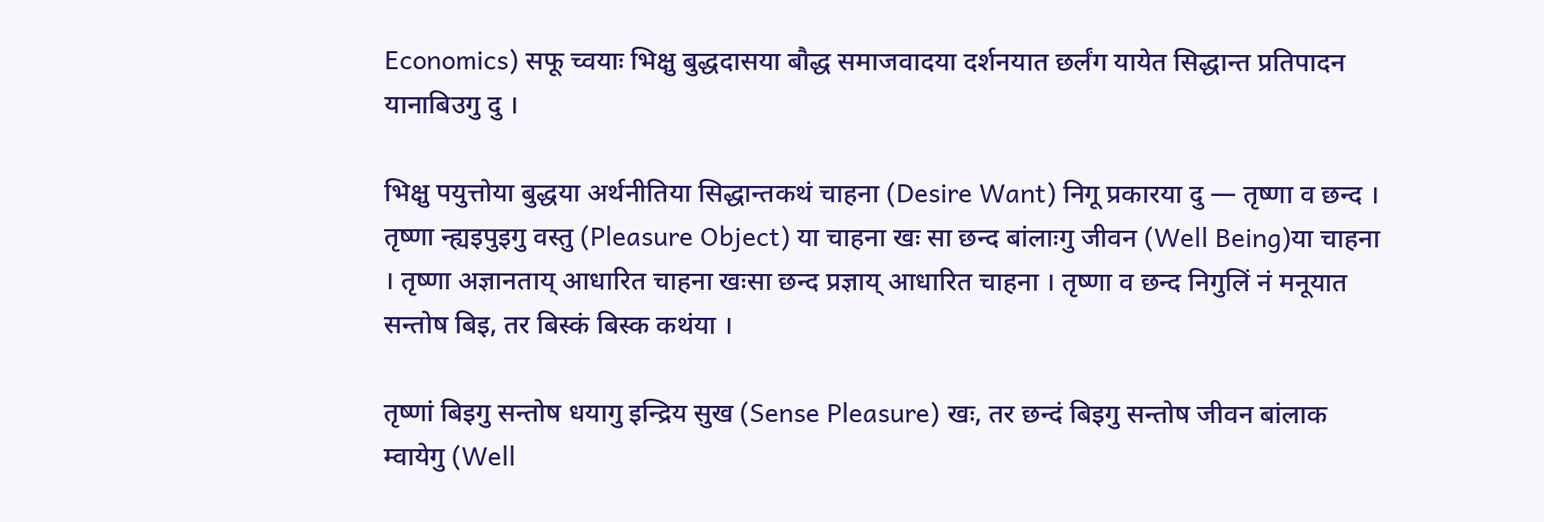Economics) सफू च्वयाः भिक्षु बुद्धदासया बौद्ध समाजवादया दर्शनयात छर्लंग यायेत सिद्धान्त प्रतिपादन यानाबिउगु दु ।

भिक्षु पयुत्तोया बुद्धया अर्थनीतिया सिद्धान्तकथं चाहना (Desire Want) निगू प्रकारया दु — तृष्णा व छन्द । तृष्णा न्ह्यइपुइगु वस्तु (Pleasure Object) या चाहना खः सा छन्द बांलाःगु जीवन (Well Being)या चाहना । तृष्णा अज्ञानताय् आधारित चाहना खःसा छन्द प्रज्ञाय् आधारित चाहना । तृष्णा व छन्द निगुलिं नं मनूयात सन्तोष बिइ, तर बिस्कं बिस्क कथंया ।

तृष्णां बिइगु सन्तोष धयागु इन्द्रिय सुख (Sense Pleasure) खः, तर छन्दं बिइगु सन्तोष जीवन बांलाक म्वायेगु (Well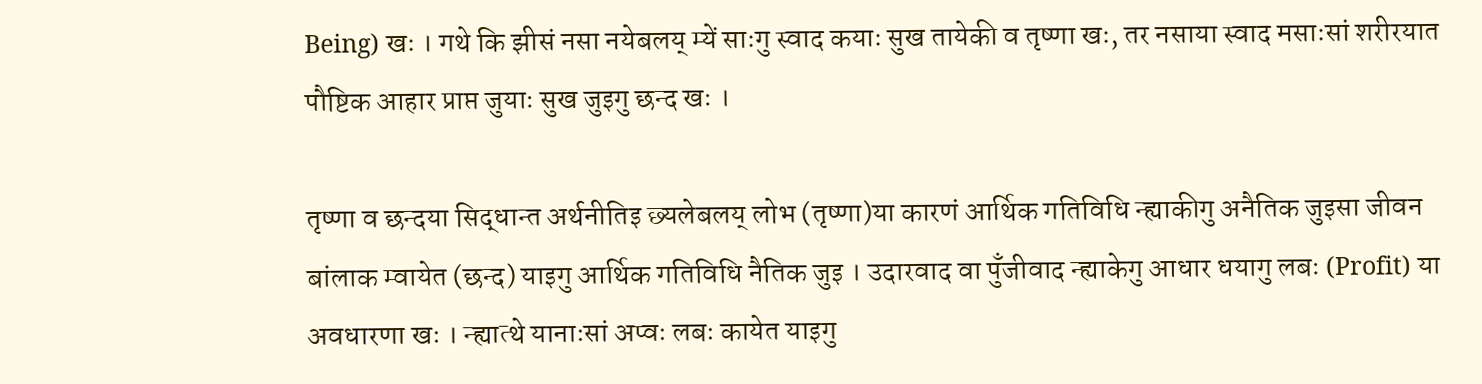Being) खः । गथे कि झीसं नसा नयेबलय् म्यें साःगु स्वाद कयाः सुख तायेकी व तृष्णा खः, तर नसाया स्वाद मसाःसां शरीरयात पौष्टिक आहार प्राप्त जुयाः सुख जुइगु छन्द खः ।

तृष्णा व छन्दया सिद्धान्त अर्थनीतिइ छ्यलेबलय् लोभ (तृष्णा)या कारणं आर्थिक गतिविधि न्ह्याकीगु अनैतिक जुइसा जीवन बांलाक म्वायेत (छन्द) याइगु आर्थिक गतिविधि नैतिक जुइ । उदारवाद वा पुँजीवाद न्ह्याकेगु आधार धयागु लबः (Profit) या अवधारणा खः । न्ह्यात्थे यानाःसां अप्वः लबः कायेत याइगु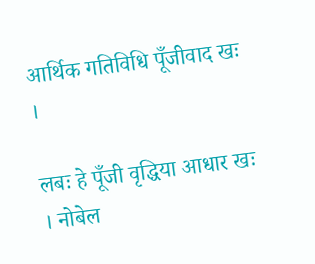आर्थिक गतिविधि पूँजीवाद खः ।

लबः हे पूँजी वृद्धिया आधार खः । नोबेल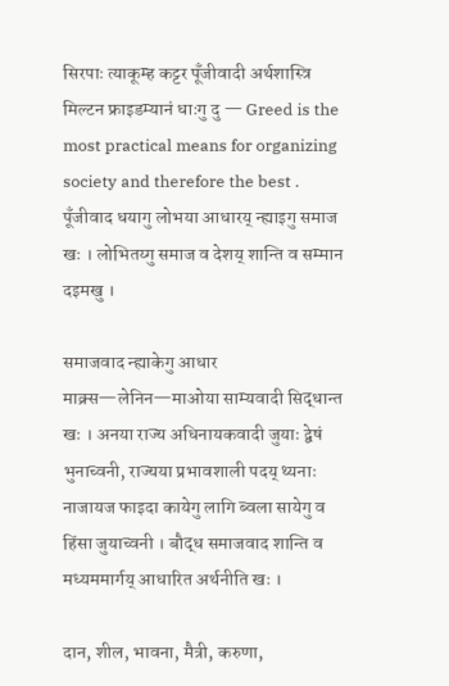सिरपाः त्याकूम्ह कट्टर पूँजीवादी अर्थशास्त्रि मिल्टन फ्राइडम्यानं धाःगु दु — Greed is the most practical means for organizing society and therefore the best . पूँजीवाद धयागु लोभया आधारय् न्ह्याइगु समाज खः । लोभितय्गु समाज व देशय् शान्ति व सम्मान दइमखु ।

समाजवाद न्ह्याकेगु आधार माक्र्स—लेनिन—माओया साम्यवादी सिद्धान्त खः । अनया राज्य अधिनायकवादी जुयाः द्वेषं भुनाच्वनी, राज्यया प्रभावशाली पदय् थ्यनाः नाजायज फाइदा कायेगु लागि ब्वला सायेगु व हिंसा जुयाच्वनी । बौद्ध समाजवाद शान्ति व मध्यममार्गय् आधारित अर्थनीति खः ।

दान, शील, भावना, मैत्री, करुणा,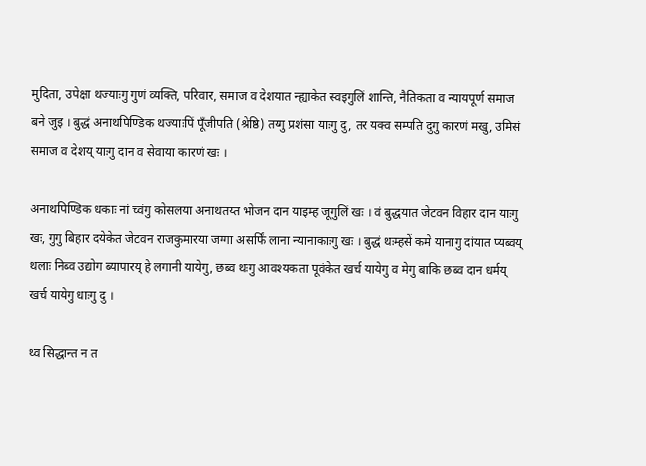मुदिता, उपेक्षा थज्याःगु गुणं व्यक्ति, परिवार, समाज व देशयात न्ह्याकेत स्वइगुलिं शान्ति, नैतिकता व न्यायपूर्ण समाज बने जुइ । बुद्धं अनाथपिण्डिक थज्याःपिं पूँजीपति (श्रेष्ठि) तय्गु प्रशंसा याःगु दु, तर यक्व सम्पति दुगु कारणं मखु, उमिसं समाज व देशय् याःगु दान व सेवाया कारणं खः ।

अनाथपिण्डिक धकाः नां च्वंगु कोसलया अनाथतय्त भोजन दान याइम्ह जूगुलिं खः । वं बुद्धयात जेटवन विहार दान याःगु खः, गुगु बिहार दयेकेत जेटवन राजकुमारया जग्गा असर्फिं लाना न्यानाकाःगु खः । बुद्धं थःम्हसें कमे यानागु दांयात प्यब्वय् थलाः निब्व उद्योग ब्यापारय् हे लगानी यायेगु, छब्व थःगु आवश्यकता पूवंकेत खर्च यायेगु व मेगु बाकि छब्व दान धर्मय् खर्च यायेगु धाःगु दु ।

थ्व सिद्धान्त न त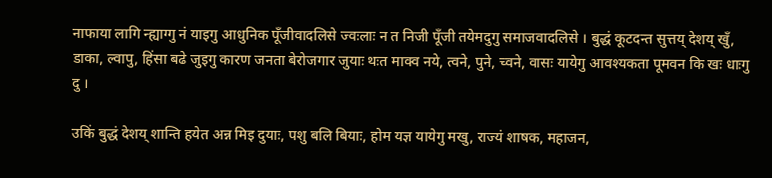नाफाया लागि न्ह्याग्गु नं याइगु आधुनिक पूँजीवादलिसे ज्वःलाः न त निजी पूँजी तयेमदुगु समाजवादलिसे । बुद्धं कूटदन्त सुत्तय् देशय् खुँ, डाका, ल्वापु, हिंसा बढे जुइगु कारण जनता बेरोजगार जुयाः थःत माक्व नये, त्वने, पुने, च्वने, वासः यायेगु आवश्यकता पूमवन कि खः धाःगु दु ।

उकिं बुद्धं देशय् शान्ति हयेत अन्न मिइ दुयाः, पशु बलि बियाः, होम यज्ञ यायेगु मखु, राज्यं शाषक, महाजन,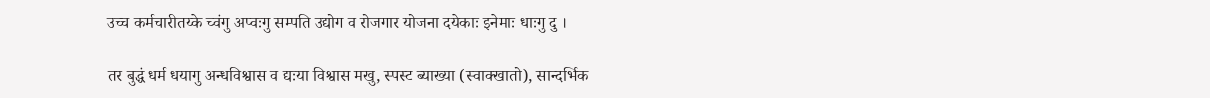उच्च कर्मचारीतय्के च्वंगु अप्वःगु सम्पति उद्योग व रोजगार योजना दयेकाः इनेमाः धाःगु दु ।

तर बुद्धं धर्म धयागु अन्धविश्वास व द्यःया विश्वास मखु, स्पस्ट ब्याख्या (स्वाक्खातो), सान्दर्भिक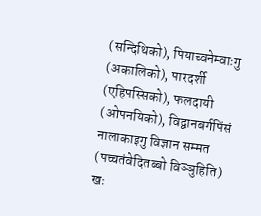(सन्दिथिको), पियाच्वनेम्वाःगु (अकालिको), पारदर्शी (एहिपस्सिको), फलदायी (ओपनयिको), विद्वानबर्गपिंसं नालाकाइगु विज्ञान सम्मत (पच्चतंवेदितब्बो विञ्ञुहिति) खः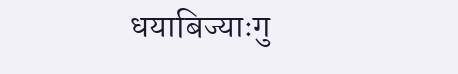धयाबिज्याःगु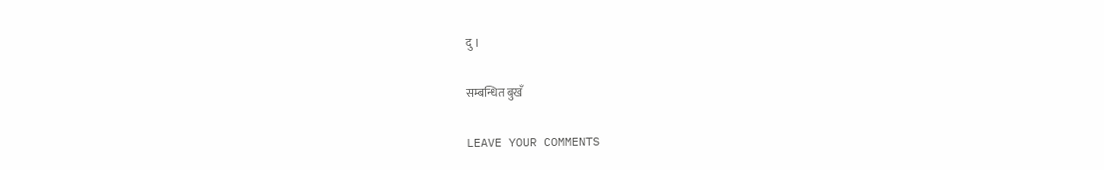दु ।

सम्बन्धित बुखँ

LEAVE YOUR COMMENTS